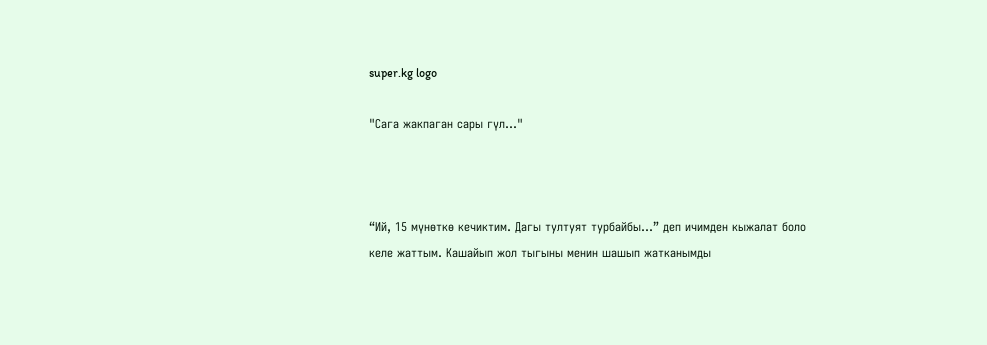super.kg logo

"Сага жакпаган сары гүл..."



“Ий, 15 мүнөткө кечиктим. Дагы тултуят турбайбы...” деп ичимден кыжалат боло келе жаттым. Кашайып жол тыгыны менин шашып жатканымды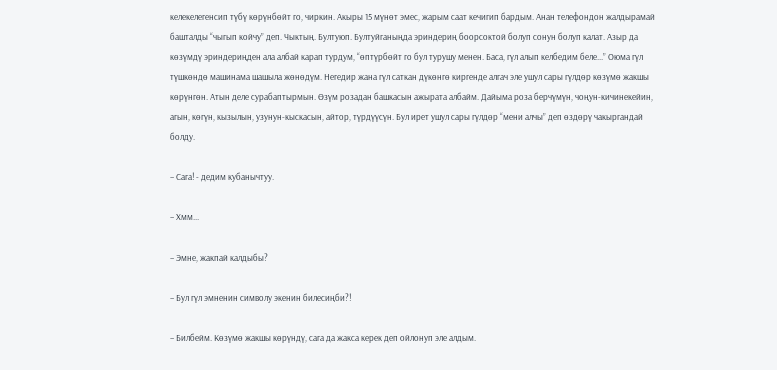келекелегенсип түбү көрүнбөйт го, чиркин. Акыры 15 мүнөт эмес, жарым саат кечигип бардым. Анан телефондон жалдырамай башталды “чыгып койчу” деп. Чыктың. Бултуюп. Бултуйганыңда эриндериң боорсоктой болуп сонун болуп калат. Азыр да көзүмдү эриндериңден ала албай карап турдум, “өптүрбөйт го бул турушу менен. Баса, гүл алып келбедим беле...” Оюма гүл түшкөндө машинама шашыла жөнөдүм. Негедир жана гүл саткан дүкөнгө киргенде алгач эле ушул сары гүлдөр көзүмө жакшы көрүнгөн. Атын деле сурабаптырмын. Өзүм розадан башкасын ажырата албайм. Дайыма роза берчүмүн, чоңун-кичинекейин, агын, көгүн, кызылын, узунун-кыскасын, айтор, түрдүүсүн. Бул ирет ушул сары гүлдөр “мени алчы” деп өздөрү чакыргандай болду.

– Сага! - дедим кубанычтуу.

– Хмм...

– Эмне, жакпай калдыбы?

– Бул гүл эмненин символу экенин билесиңби?!

– Билбейм. Көзүмө жакшы көрүндү, сага да жакса керек деп ойлонуп эле алдым.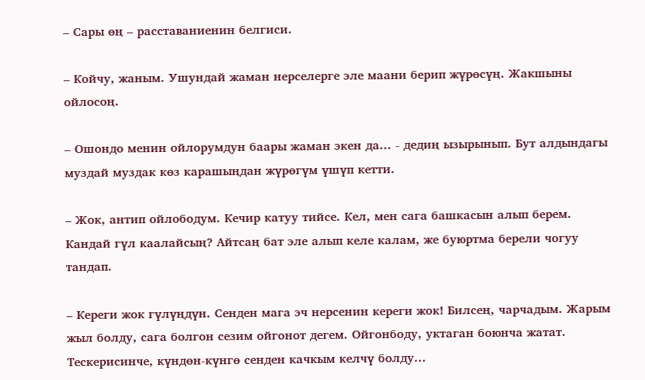– Сары өң – расставаниенин белгиси.

– Койчу, жаным. Ушундай жаман нерселерге эле маани берип жүрөсүң. Жакшыны ойлосоң.

– Ошондо менин ойлорумдун баары жаман экен да... - дедиң ызырынып. Бут алдындагы муздай муздак көз карашыңдан жүрөгүм үшүп кетти.

– Жок, антип ойлободум. Кечир катуу тийсе. Кел, мен сага башкасын алып берем. Кандай гүл каалайсың? Айтсаң бат эле алып келе калам, же буюртма берели чогуу тандап.

– Кереги жок гүлүңдүн. Сенден мага эч нерсенин кереги жок! Билсең, чарчадым. Жарым жыл болду, сага болгон сезим ойгонот дегем. Ойгонбоду, уктаган боюнча жатат. Тескерисинче, күндөн-күнгө сенден качкым келчү болду...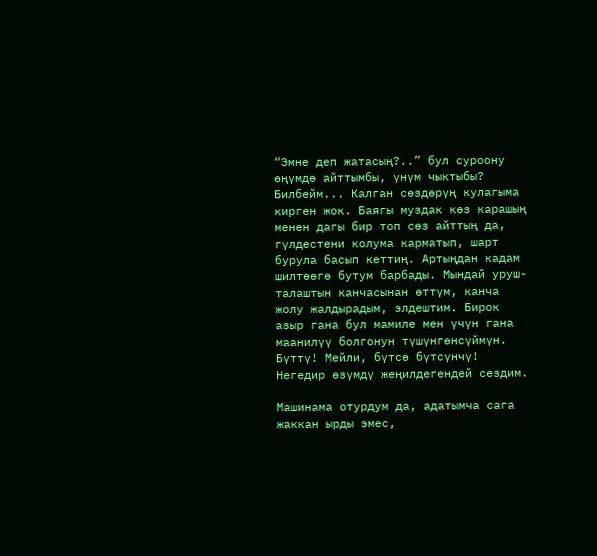“Эмне деп жатасың?..” бул суроону өңүмдө айттымбы, үнүм чыктыбы? Билбейм... Калган сөздөрүң кулагыма кирген жок. Баягы муздак көз карашың менен дагы бир топ сөз айттың да, гүлдестени колума карматып, шарт бурула басып кеттиң. Артыңдан кадам шилтөөгө бутум барбады. Мындай уруш-талаштын канчасынан өттүм, канча жолу жалдырадым, элдештим. Бирок азыр гана бул мамиле мен үчүн гана маанилүү болгонун түшүнгөнсүймүн. Бүттү! Мейли, бүтсө бүтсүнчү! Негедир өзүмдү жеңилдегендей сездим.

Машинама отурдум да, адатымча сага жаккан ырды эмес,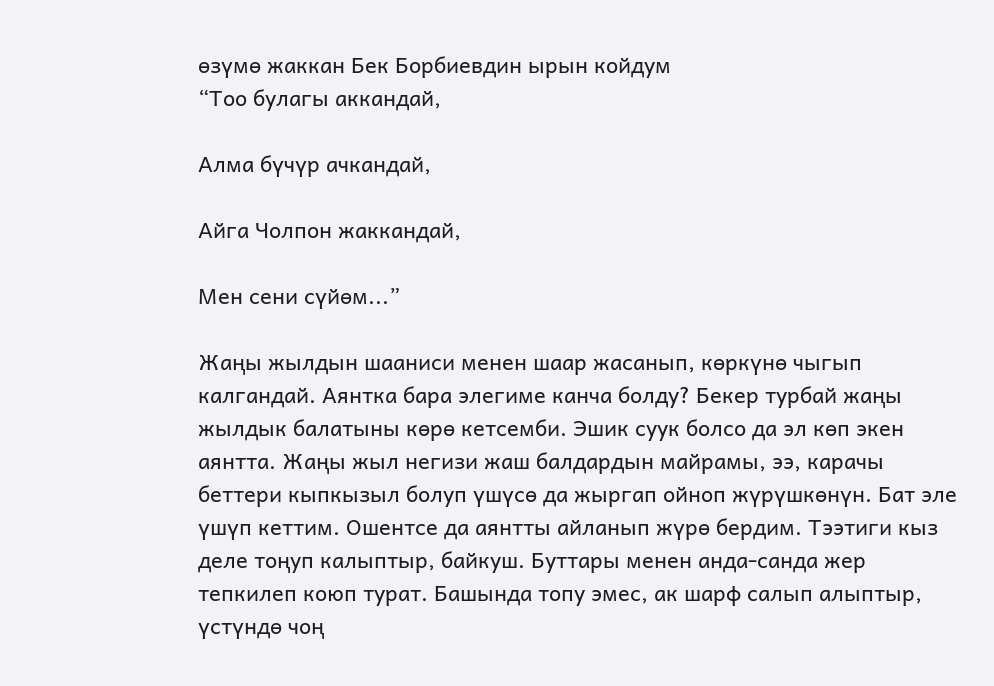өзүмө жаккан Бек Борбиевдин ырын койдум
“Тоо булагы аккандай,

Алма бүчүр ачкандай,

Айга Чолпон жаккандай,

Мен сени сүйөм...”

Жаңы жылдын шааниси менен шаар жасанып, көркүнө чыгып калгандай. Аянтка бара элегиме канча болду? Бекер турбай жаңы жылдык балатыны көрө кетсемби. Эшик суук болсо да эл көп экен аянтта. Жаңы жыл негизи жаш балдардын майрамы, ээ, карачы беттери кыпкызыл болуп үшүсө да жыргап ойноп жүрүшкөнүн. Бат эле үшүп кеттим. Ошентсе да аянтты айланып жүрө бердим. Тээтиги кыз деле тоңуп калыптыр, байкуш. Буттары менен анда-санда жер тепкилеп коюп турат. Башында топу эмес, ак шарф салып алыптыр, үстүндө чоң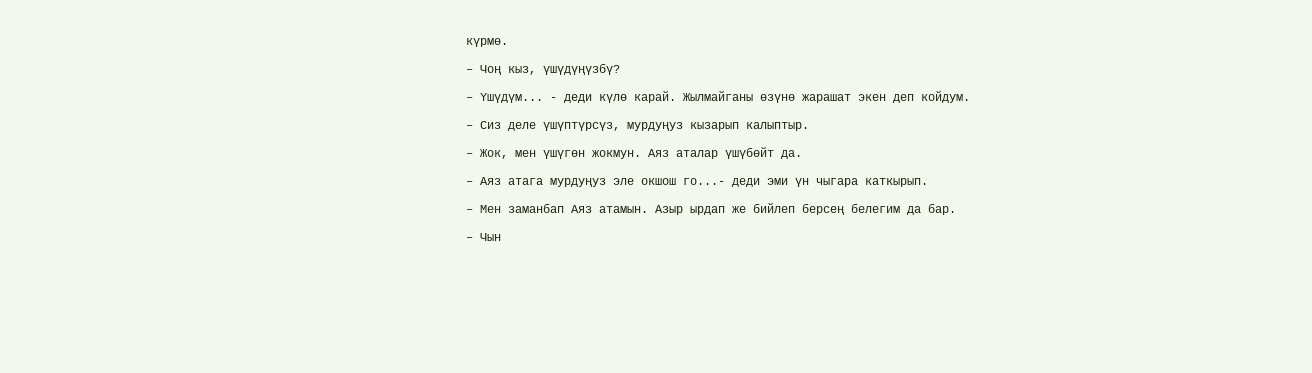күрмө.

– Чоң кыз, үшүдүңүзбү?

– Үшүдүм... - деди күлө карай. Жылмайганы өзүнө жарашат экен деп койдум.

– Сиз деле үшүптүрсүз, мурдуңуз кызарып калыптыр.

– Жок, мен үшүгөн жокмун. Аяз аталар үшүбөйт да.

– Аяз атага мурдуңуз эле окшош го...- деди эми үн чыгара каткырып.

– Мен заманбап Аяз атамын. Азыр ырдап же бийлеп берсең белегим да бар.

– Чын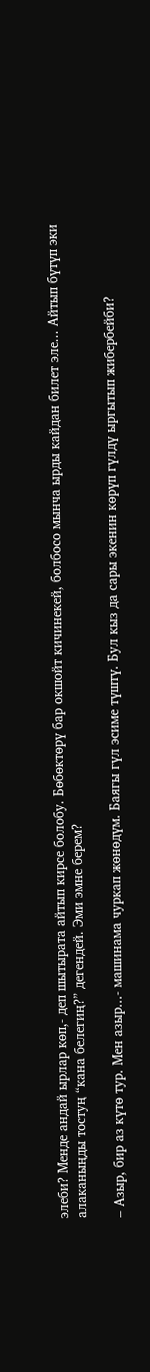элеби? Менде андай ырлар көп,- деп шытырата айтып кирсе болобу. Бөбөктөрү бар окшойт кичинекей, болбосо мынча ырды кайдан билет эле... Айтып бүтүп эки алаканыңды тостуң “кана белегиң?” дегендей. Эми эмне берем?

– Азыр, бир аз күтө тур. Мен азыр...- машинама чуркап жөнөдүм. Баягы гүл эсиме түштү. Бул кыз да сары экенин көрүп гүлдү ыргытып жибербейби?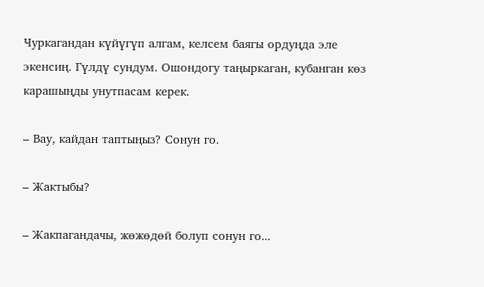Чуркагандан күйүгүп алгам, келсем баягы ордуңда эле экенсиң. Гүлдү сундум. Ошондогу таңыркаган, кубанган көз карашыңды унутпасам керек.

– Вау, кайдан таптыңыз? Сонун го.

– Жактыбы?

– Жакпагандачы, жөжөдөй болуп сонун го...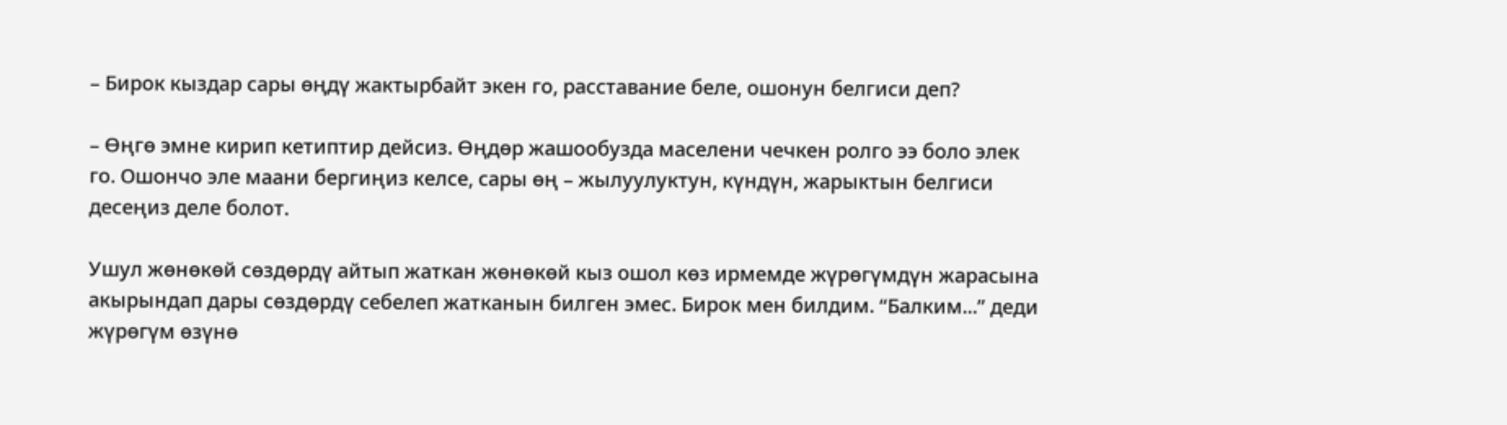– Бирок кыздар сары өңдү жактырбайт экен го, расставание беле, ошонун белгиси деп?

– Өңгө эмне кирип кетиптир дейсиз. Өңдөр жашообузда маселени чечкен ролго ээ боло элек го. Ошончо эле маани бергиңиз келсе, сары өң – жылуулуктун, күндүн, жарыктын белгиси десеңиз деле болот.

Ушул жөнөкөй сөздөрдү айтып жаткан жөнөкөй кыз ошол көз ирмемде жүрөгүмдүн жарасына акырындап дары сөздөрдү себелеп жатканын билген эмес. Бирок мен билдим. “Балким...” деди жүрөгүм өзүнө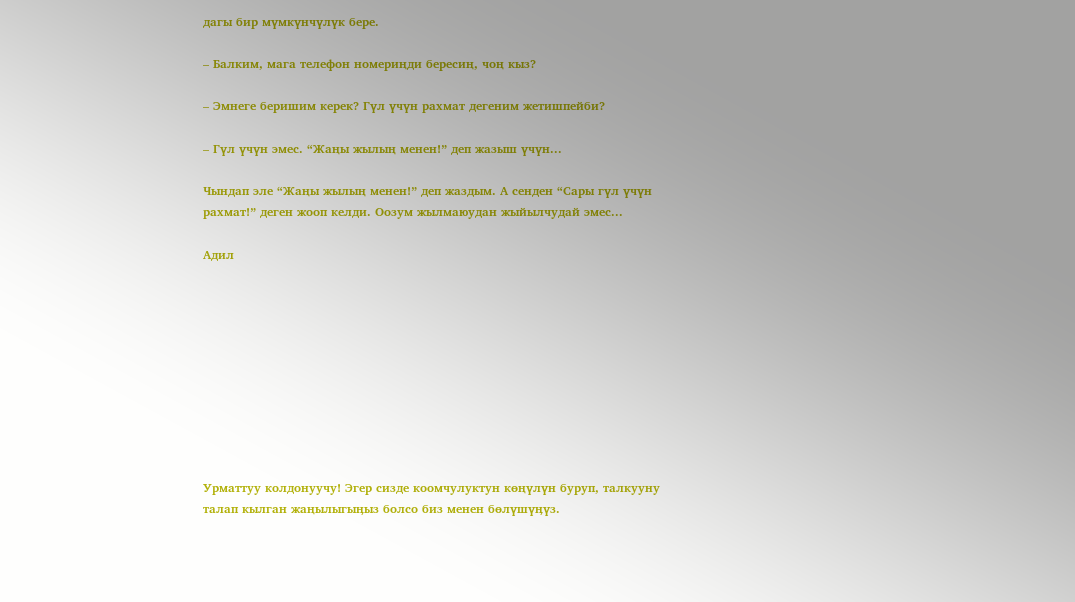дагы бир мүмкүнчүлүк бере.

– Балким, мага телефон номериңди бересиң, чоң кыз?

– Эмнеге беришим керек? Гүл үчүн рахмат дегеним жетишпейби?

– Гүл үчүн эмес. “Жаңы жылың менен!” деп жазыш үчүн...

Чындап эле “Жаңы жылың менен!” деп жаздым. А сенден “Сары гүл үчүн рахмат!” деген жооп келди. Оозум жылмаюудан жыйылчудай эмес...

Адил










Урматтуу колдонуучу! Эгер сизде коомчулуктун көңүлүн буруп, талкууну талап кылган жаңылыгыӊыз болсо биз менен бөлүшүӊүз.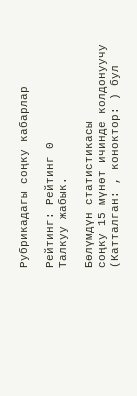Рубрикадагы соңку кабарлар

Рейтинг: Рейтинг 0
Талкуу жабык.

Бөлүмдүн статистикасы
соңку 15 мүнөт ичинде колдонуучу (Катталган: , коноктор: ) бул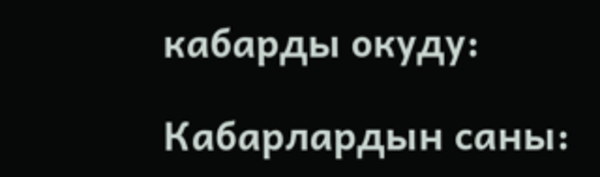кабарды окуду:

Кабарлардын саны: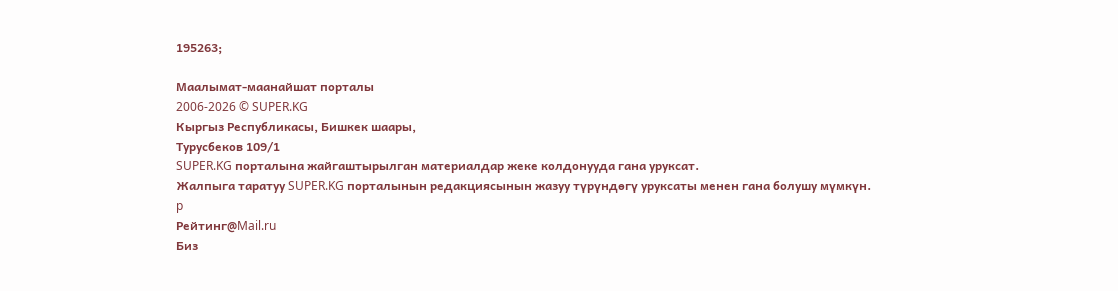195263;

Маалымат-маанайшат порталы
2006-2026 © SUPER.KG
Кыргыз Республикасы, Бишкек шаары,
Турусбеков 109/1
SUPER.KG порталына жайгаштырылган материалдар жеке колдонууда гана уруксат.
Жалпыга таратуу SUPER.KG порталынын редакциясынын жазуу түрүндөгү уруксаты менен гана болушу мүмкүн.
p
Рейтинг@Mail.ru
Биз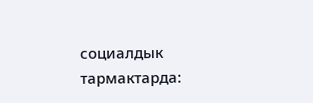социалдык тармактарда: